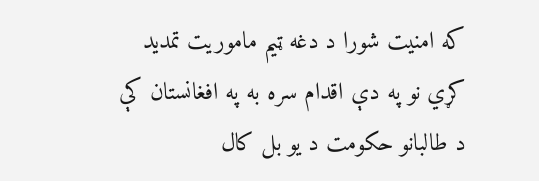که امنیت شورا د دغه ټیم ماموریت تمدید کړي نو په دې اقدام سره به په افغانستان کې د طالبانو حکومت د یو بل کال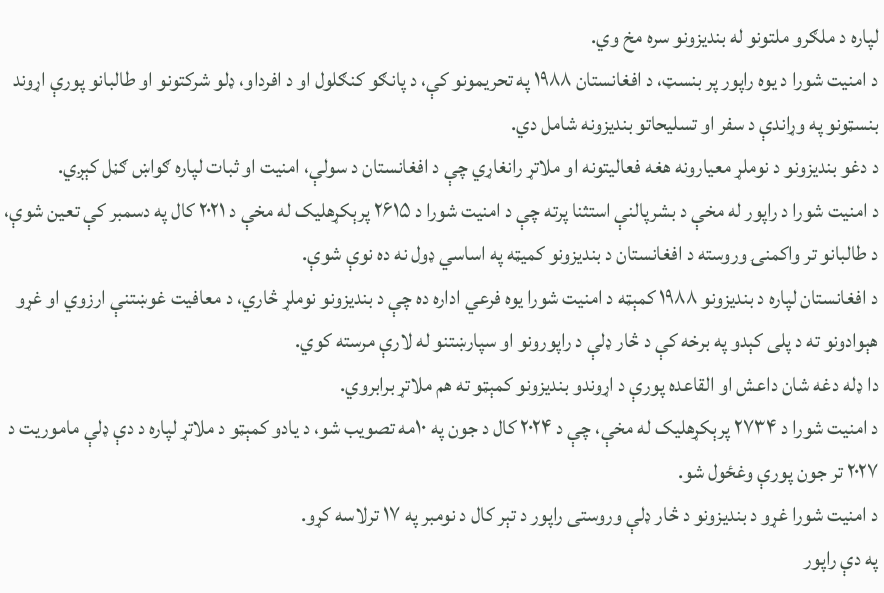لپاره د ملګرو ملتونو له بندیزونو سره مخ وي.
د امنیت شورا د یوه راپور پر بنسټ، د افغانستان ۱۹۸۸ په تحریمونو کې، د پانګو کنګلول او د افرداو، ډلو شرکتونو او طالبانو پورې اړوند بنسټونو په وړاندې د سفر او تسلیحاتو بندیزونه شامل دي.
د دغو بندیزونو د نوملړ معیارونه هغه فعالیتونه او ملاتړ رانغاړي چې د افغانستان د سولې، امنیت او ثبات لپاره ګواښ ګڼل کېږي.
د امنیت شورا د راپور له مخې د بشرپالنې استثنا پرته چې د امنیت شورا د ۲۶۱۵ پرېکړهلیک له مخې د ۲۰۲۱ کال په دسمبر کې تعین شوې، د طالبانو تر واکمنۍ وروسته د افغانستان د بندیزونو کمیټه په اساسي ډول نه ده نوې شوې.
د افغانستان لپاره د بندیزونو ۱۹۸۸ کمېټه د امنیت شورا یوه فرعي اداره ده چې د بندیزونو نوملړ څاري، د معافیت غوښتنې ارزوي او غړو هېوادونو ته د پلی کېدو په برخه کې د څار ډلې د راپورونو او سپارښتنو له لارې مرسته کوي.
دا ډله دغه شان داعش او القاعده پورې د اړوندو بندیزونو کمېټو ته هم ملاتړ برابروي.
د امنیت شورا د ۲۷۳۴ پرېکړهلیک له مخې، چې د ۲۰۲۴ کال د جون په ۱۰مه تصویب شو، د یادو کمېټو د ملاتړ لپاره د دې ډلې ماموریت د ۲۰۲۷ تر جون پورې وغځول شو.
د امنیت شورا غړو د بندیزونو د څار ډلې وروستی راپور د تېر کال د نومبر په ۱۷ ترلاسه کړو.
په دې راپور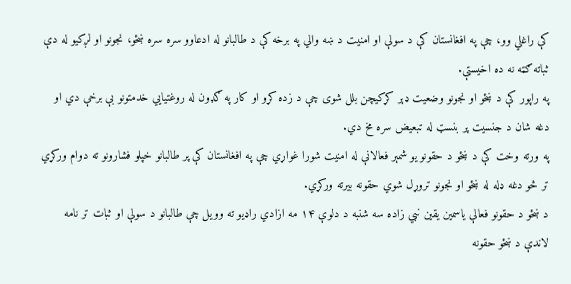کې راغلي وو، چې په افغانستان کې د سولې او امنیت د ښه والي په برخه کې د طالبانو له ادعاوو سره سره ښځو، نجونو او لږکیو له دې ثباته ګټه نه ده اخیستې.
په راپور کې د ښځو او نجونو وضعیت ډېر کړکیچن بلل شوی چې د زده کړو او کار په ګډون له روغتیايي خدمتونو بې برخې دي او دغه شان د جنسیت پر بنسټ له تبعیض سره مخ دي.
په ورته وخت کې د ښځو د حقونو یو شمېر فعالانې له امنیت شورا غواړي چې په افغانستان کې پر طالبانو خپلو فشارونو ته دوام ورکړي تر څو دغه ډله له ښځو او نجونو تروړل شوي حقونه بیرته ورکړي.
د ښځو د حقونو فعالې یاسمین یقین نبي زاده سه شنبه د دلوې ۱۴ مه ازادي راډيو ته وویل چې طالبانو د سولې او ثبات تر نامه لاندې د ښځو حقونه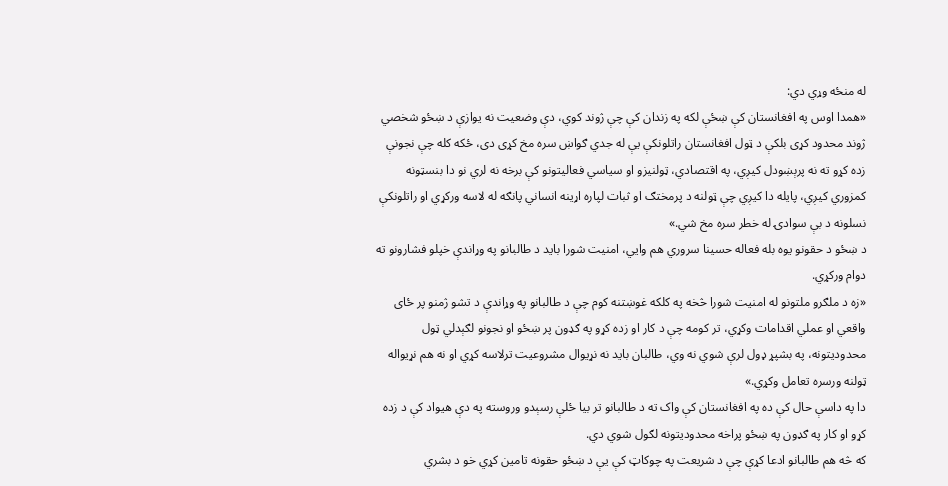له منځه وړي دي:
«همدا اوس په افغانستان کې ښځې لکه په زندان کې چې ژوند کوي، دې وضعیت نه یوازې د ښځو شخصي ژوند محدود کړی بلکې د ټول افغانستان راتلونکې یې له جدي ګواښ سره مخ کړی دی، ځکه کله چې نجونې زده کړو ته نه پرېښودل کیږي، په اقتصادي، ټولنیزو او سیاسي فعالیتونو کې برخه نه لري نو دا بنسټونه کمزوري کیږي، پایله دا کیږي چې ټولنه د پرمختګ او ثبات لپاره اړینه انساني پانګه له لاسه ورکړي او راتلونکې نسلونه د بې سوادۍ له خطر سره مخ شي.»
د ښځو د حقونو یوه بله فعاله حسینا سروري هم وايي، امنیت شورا باید د طالبانو په وړاندې خپلو فشارونو ته دوام ورکړي.
«زه د ملګرو ملتونو له امنیت شورا څخه په کلکه غوښتنه کوم چې د طالبانو په وړاندې د تشو ژمنو پر ځای واقعي او عملي اقدامات وکړي، تر کومه چې د کار او زده کړو په ګډون پر ښځو او نجونو لګېدلي ټول محدودیتونه، په بشپړ ډول لرې شوي نه وي، طالبان باید نه نړیوال مشروعیت ترلاسه کړي او نه هم نړیواله ټولنه ورسره تعامل وکړي.»
دا په داسې حال کې ده په افغانستان کې واک ته د طالبانو تر بیا ځلې رسېدو وروسته په دې هیواد کې د زده کړو او کار په ګډون په ښځو پراخه محدودیتونه لګول شوي دي.
که څه هم طالبانو ادعا کړې چې د شریعت په چوکاټ کې یې د ښځو حقونه تامین کړي خو د بشري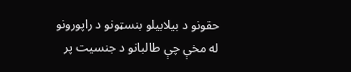حقونو د بیلابیلو بنسټونو د راپورونو له مخې چې طالبانو د جنسیت پر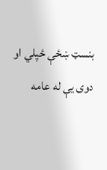بنسټ ښځې ځپلي او دوی یې له عامه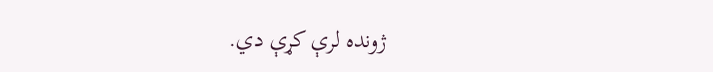ژونده لرې کړې دي.